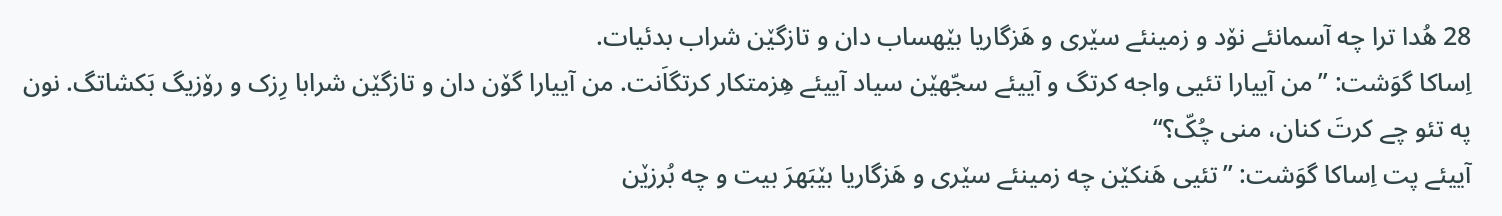28 هُدا ترا چه آسمانئے نۆد و زمینئے سێری و هَزگاریا بێهساب دان و تازگێن شراب بدئیات.
اِساکا گوَشت: ”من آییارا تئیی واجه کرتگ و آییئے سجّهێن سیاد آییئے هِزمتکار کرتگاَنت. من آییارا گۆن دان و تازگێن شرابا رِزک و رۆزیگ بَکشاتگ. نون په تئو چے کرتَ کنان، منی چُکّ؟“
آییئے پت اِساکا گوَشت: ”تئیی هَنکێن چه زمینئے سێری و هَزگاریا بێبَهرَ بیت و چه بُرزێن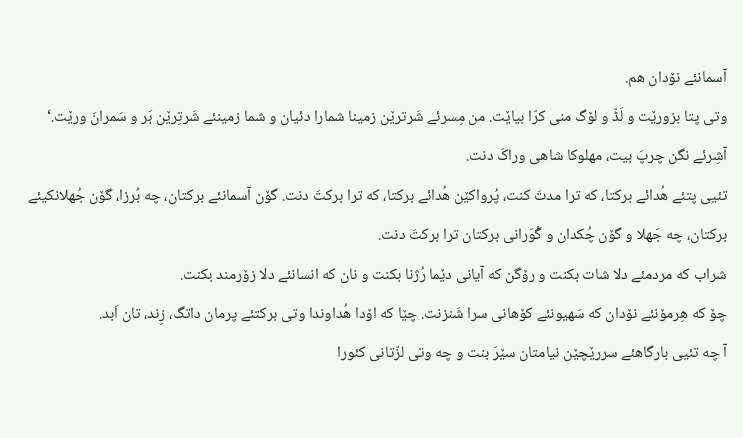آسمانئے نۆدان هم.
وتی پتا بزورێت و لَڈّ و لۆگ منی کرّا بیاێت. من مِسرئے شَرترێن زمینا شمارا دئیان و شما زمینئے شَرتِرێن بَر و سَمرانَ ورێت.‘
آشِرئے نگن چرپَ بیت، مهلوکا شاهی وراکَ دنت.
تئیی پتئے هُدائے برکتا، که ترا مدتَ کنت، پُرواکێن هُدائے برکتا، که ترا برکتَ دنت. گۆن آسمانئے برکتان، چه بُرزا، گۆن جُهلانکیئے برکتان، چه جَهلا و گۆن چُکدان و گْوَرانی برکتان ترا برکتَ دنت.
شراب که مردمئے دلا شات بکنت و رۆگن که آیانی دێما رُژنا بکنت و نان که انسانئے دلا زۆرمند بکنت.
چۆ که هِرمۆنئے نۆدان که سَهیونئے کۆهانی سرا شَنزنت. چێا که اۆدا هُداوندا وتی برکتئے پرمان داتگ، زِند، تان اَبد.
آ چه تئیی بارگاهئے سررێچێن نیامتان سێرَ بنت و چه وتی لزّتانی کئورا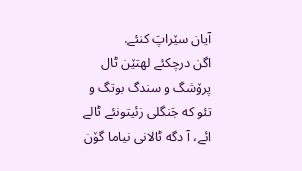آیان سێراپَ کنئے.
اگن درچکئے لهتێن ٹال پرۆشگ و سندگ بوتگ و تئو که جَنگلی زئیتونئے ٹالے ائے، آ دگه ٹالانی نیاما گۆن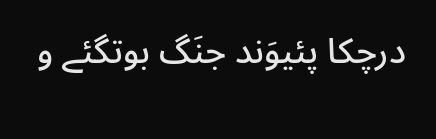درچکا پئیوَند جنَگ بوتگئے و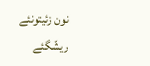نون زئیتونئے ریشّگئے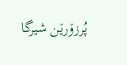پُرزۆرێن شیرگا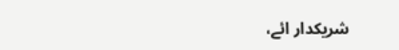شریکدار ائے،